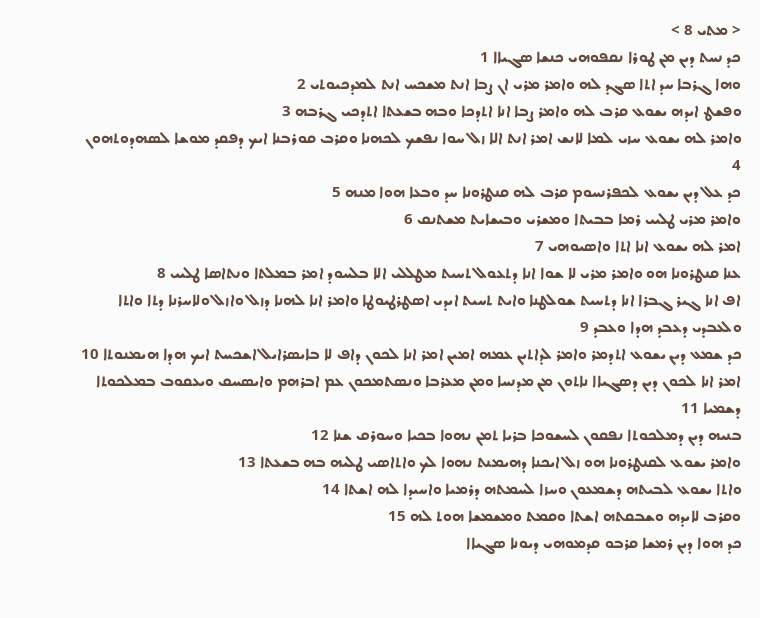< ܡܬܝ 8 >
ܟܕ ܢܚܬ ܕܝܢ ܡܢ ܛܘܪܐ ܢܩܦܘܗܝ ܟܢܫܐ ܤܓܝܐܐ 1
ܘܗܐ ܓܪܒܐ ܚܕ ܐܬܐ ܤܓܕ ܠܗ ܘܐܡܪ ܡܪܝ ܐܢ ܨܒܐ ܐܢܬ ܡܫܟܚ ܐܢܬ ܠܡܕܟܝܘܬܝ 2
ܘܦܫܛ ܐܝܕܗ ܝܫܘܥ ܩܪܒ ܠܗ ܘܐܡܪ ܨܒܐ ܐܢܐ ܐܬܕܟܐ ܘܒܗ ܒܫܥܬܐ ܐܬܕܟܝ ܓܪܒܗ 3
ܘܐܡܪ ܠܗ ܝܫܘܥ ܚܙܝ ܠܡܐ ܠܐܢܫ ܐܡܪ ܐܢܬ ܐܠܐ ܙܠ ܚܘܐ ܢܦܫܟ ܠܟܗܢܐ ܘܩܪܒ ܩܘܪܒܢܐ ܐܝܟ ܕܦܩܕ ܡܘܫܐ ܠܤܗܕܘܬܗܘܢ 4
ܟܕ ܥܠ ܕܝܢ ܝܫܘܥ ܠܟܦܪܢܚܘܡ ܩܪܒ ܠܗ ܩܢܛܪܘܢܐ ܚܕ ܘܒܥܐ ܗܘܐ ܡܢܗ 5
ܘܐܡܪ ܡܪܝ ܛܠܝܝ ܪܡܐ ܒܒܝܬܐ ܘܡܫܪܝ ܘܒܝܫܐܝܬ ܡܫܬܢܩ 6
ܐܡܪ ܠܗ ܝܫܘܥ ܐܢܐ ܐܬܐ ܘܐܤܝܘܗܝ 7
ܥܢܐ ܩܢܛܪܘܢܐ ܗܘ ܘܐܡܪ ܡܪܝ ܠܐ ܫܘܐ ܐܢܐ ܕܬܥܘܠ ܬܚܝܬ ܡܛܠܠܝ ܐܠܐ ܒܠܚܘܕ ܐܡܪ ܒܡܠܬܐ ܘܢܬܐܤܐ ܛܠܝܝ 8
ܐܦ ܐܢܐ ܓܝܪ ܓܒܪܐ ܐܢܐ ܕܬܚܝܬ ܫܘܠܛܢܐ ܘܐܝܬ ܬܚܝܬ ܐܝܕܝ ܐܤܛܪܛܝܘܛܐ ܘܐܡܪ ܐܢܐ ܠܗܢܐ ܕܙܠ ܘܐܙܠ ܘܠܐܚܪܢܐ ܕܬܐ ܘܐܬܐ ܘܠܥܒܕܝ ܕܥܒܕ ܗܕܐ ܘܥܒܕ 9
ܟܕ ܫܡܥ ܕܝܢ ܝܫܘܥ ܐܬܕܡܪ ܘܐܡܪ ܠܕܐܬܝܢ ܥܡܗ ܐܡܝܢ ܐܡܪ ܐܢܐ ܠܟܘܢ ܕܐܦ ܠܐ ܒܐܝܤܪܐܝܠ ܐܫܟܚܬ ܐܝܟ ܗܕܐ ܗܝܡܢܘܬܐ 10
ܐܡܪ ܐܢܐ ܠܟܘܢ ܕܝܢ ܕܤܓܝܐܐ ܢܐܬܘܢ ܡܢ ܡܕܢܚܐ ܘܡܢ ܡܥܪܒܐ ܘܢܤܬܡܟܘܢ ܥܡ ܐܒܪܗܡ ܘܐܝܤܚܩ ܘܝܥܩܘܒ ܒܡܠܟܘܬܐ ܕܫܡܝܐ 11
ܒܢܝܗ ܕܝܢ ܕܡܠܟܘܬܐ ܢܦܩܘܢ ܠܚܫܘܟܐ ܒܪܝܐ ܬܡܢ ܢܗܘܐ ܒܟܝܐ ܘܚܘܪܩ ܫܢܐ 12
ܘܐܡܪ ܝܫܘܥ ܠܩܢܛܪܘܢܐ ܗܘ ܙܠ ܐܝܟܢܐ ܕܗܝܡܢܬ ܢܗܘܐ ܠܟ ܘܐܬܐܤܝ ܛܠܝܗ ܒܗ ܒܫܥܬܐ 13
ܘܐܬܐ ܝܫܘܥ ܠܒܝܬܗ ܕܫܡܥܘܢ ܘܚܙܐ ܠܚܡܬܗ ܕܪܡܝܐ ܘܐܚܝܕܐ ܠܗ ܐܫܬܐ 14
ܘܩܪܒ ܠܐܝܕܗ ܘܫܒܩܬܗ ܐܫܬܐ ܘܩܡܬ ܘܡܫܡܫܐ ܗܘܬ ܠܗ 15
ܟܕ ܗܘܐ ܕܝܢ ܪܡܫܐ ܩܪܒܘ ܩܕܡܘܗܝ ܕܝܘܢܐ ܤܓܝܐܐ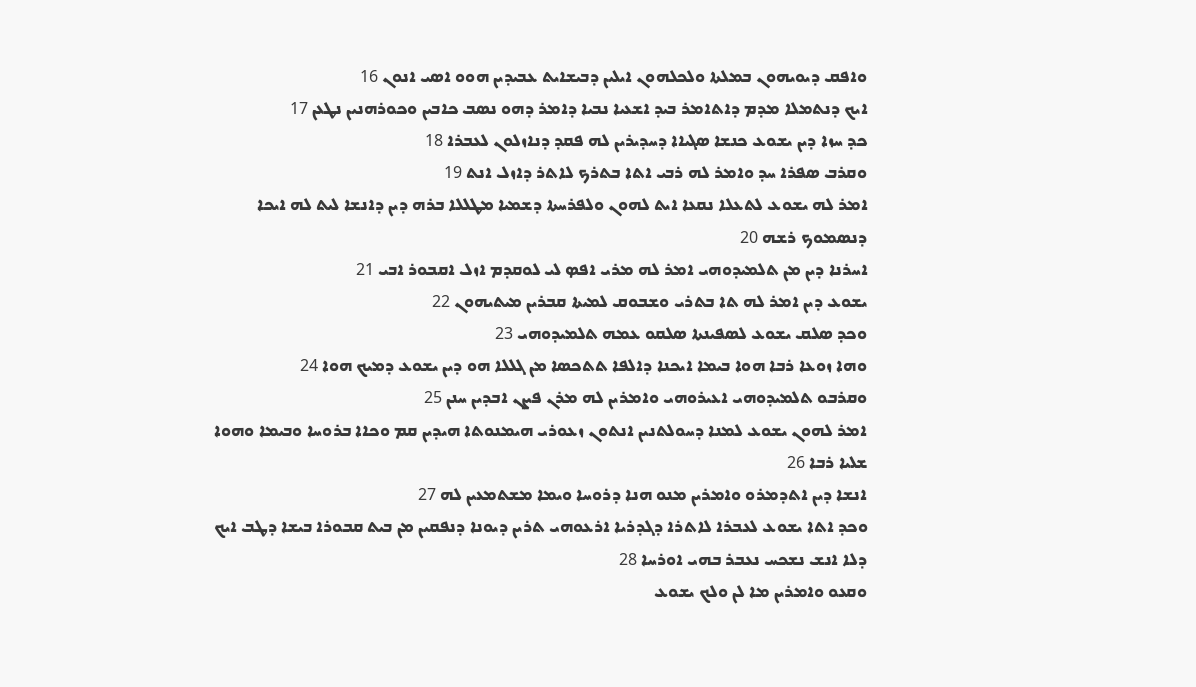ܘܐܦܩ ܕܝܘܝܗܘܢ ܒܡܠܬܐ ܘܠܟܠܗܘܢ ܐܝܠܝܢ ܕܒܝܫܐܝܬ ܥܒܝܕܝܢ ܗܘܘ ܐܤܝ ܐܢܘܢ 16
ܐܝܟ ܕܢܬܡܠܐ ܡܕܡ ܕܐܬܐܡܪ ܒܝܕ ܐܫܥܝܐ ܢܒܝܐ ܕܐܡܪ ܕܗܘ ܢܤܒ ܟܐܒܝܢ ܘܟܘܪܗܢܝܢ ܢܛܥܢ 17
ܟܕ ܚܙܐ ܕܝܢ ܝܫܘܥ ܟܢܫܐ ܤܓܝܐܐ ܕܚܕܝܪܝܢ ܠܗ ܦܩܕ ܕܢܐܙܠܘܢ ܠܥܒܪܐ 18
ܘܩܪܒ ܤܦܪܐ ܚܕ ܘܐܡܪ ܠܗ ܪܒܝ ܐܬܐ ܒܬܪܟ ܠܐܬܪ ܕܐܙܠ ܐܢܬ 19
ܐܡܪ ܠܗ ܝܫܘܥ ܠܬܥܠܐ ܢܩܥܐ ܐܝܬ ܠܗܘܢ ܘܠܦܪܚܬܐ ܕܫܡܝܐ ܡܛܠܠܐ ܒܪܗ ܕܝܢ ܕܐܢܫܐ ܠܝܬ ܠܗ ܐܝܟܐ ܕܢܤܡܘܟ ܪܫܗ 20
ܐܚܪܢܐ ܕܝܢ ܡܢ ܬܠܡܝܕܘܗܝ ܐܡܪ ܠܗ ܡܪܝ ܐܦܤ ܠܝ ܠܘܩܕܡ ܐܙܠ ܐܩܒܘܪ ܐܒܝ 21
ܝܫܘܥ ܕܝܢ ܐܡܪ ܠܗ ܬܐ ܒܬܪܝ ܘܫܒܘܩ ܠܡܝܬܐ ܩܒܪܝܢ ܡܝܬܝܗܘܢ 22
ܘܟܕ ܤܠܩ ܝܫܘܥ ܠܤܦܝܢܬܐ ܤܠܩܘ ܥܡܗ ܬܠܡܝܕܘܗܝ 23
ܘܗܐ ܙܘܥܐ ܪܒܐ ܗܘܐ ܒܝܡܐ ܐܝܟܢܐ ܕܐܠܦܐ ܬܬܟܤܐ ܡܢ ܓܠܠܐ ܗܘ ܕܝܢ ܝܫܘܥ ܕܡܝܟ ܗܘܐ 24
ܘܩܪܒܘ ܬܠܡܝܕܘܗܝ ܐܥܝܪܘܗܝ ܘܐܡܪܝܢ ܠܗ ܡܪܢ ܦܨܢ ܐܒܕܝܢ ܚܢܢ 25
ܐܡܪ ܠܗܘܢ ܝܫܘܥ ܠܡܢܐ ܕܚܘܠܬܢܝܢ ܐܢܬܘܢ ܙܥܘܪܝ ܗܝܡܢܘܬܐ ܗܝܕܝܢ ܩܡ ܘܟܐܐ ܒܪܘܚܐ ܘܒܝܡܐ ܘܗܘܐ ܫܠܝܐ ܪܒܐ 26
ܐܢܫܐ ܕܝܢ ܐܬܕܡܪܘ ܘܐܡܪܝܢ ܡܢܘ ܗܢܐ ܕܪܘܚܐ ܘܝܡܐ ܡܫܬܡܥܝܢ ܠܗ 27
ܘܟܕ ܐܬܐ ܝܫܘܥ ܠܥܒܪܐ ܠܐܬܪܐ ܕܓܕܪܝܐ ܐܪܥܘܗܝ ܬܪܝܢ ܕܝܘܢܐ ܕܢܦܩܝܢ ܡܢ ܒܝܬ ܩܒܘܪܐ ܒܝܫܐ ܕܛܒ ܐܝܟ ܕܠܐ ܐܢܫ ܢܫܟܚ ܢܥܒܪ ܒܗܝ ܐܘܪܚܐ 28
ܘܩܥܘ ܘܐܡܪܝܢ ܡܐ ܠܢ ܘܠܟ ܝܫܘܥ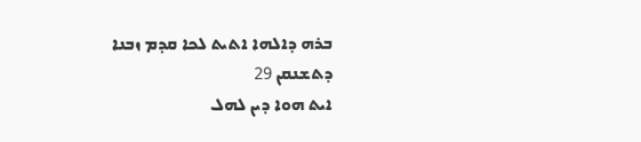ܒܪܗ ܕܐܠܗܐ ܐܬܝܬ ܠܟܐ ܩܕܡ ܙܒܢܐ ܕܬܫܢܩܢ 29
ܐܝܬ ܗܘܐ ܕܝܢ ܠܗܠ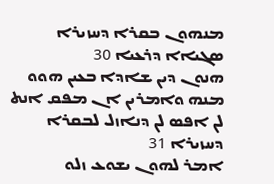ܡܢܗܘܢ ܒܩܪܐ ܕܚܙܝܪܐ ܤܓܝܐܐ ܕܪܥܝܐ 30
ܗܢܘܢ ܕܝܢ ܫܐܕܐ ܒܥܝܢ ܗܘܘ ܡܢܗ ܘܐܡܪܝܢ ܐܢ ܡܦܩ ܐܢܬ ܠܢ ܐܦܤ ܠܢ ܕܢܐܙܠ ܠܒܩܪܐ ܕܚܙܝܪܐ 31
ܐܡܪ ܠܗܘܢ ܝܫܘܥ ܙܠܘ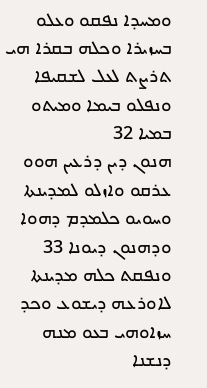ܘܡܚܕܐ ܢܦܩܘ ܘܥܠܘ ܒܚܙܝܪܐ ܘܟܠܗ ܒܩܪܐ ܗܝ ܬܪܨܬ ܠܥܠ ܠܫܩܝܦܐ ܘܢܦܠܘ ܒܝܡܐ ܘܡܝܬܘ ܒܡܝܐ 32
ܗܢܘܢ ܕܝܢ ܕܪܥܝܢ ܗܘܘ ܥܪܩܘ ܘܐܙܠܘ ܠܡܕܝܢܬܐ ܘܚܘܝܘ ܟܠܡܕܡ ܕܗܘܐ ܘܕܗܢܘܢ ܕܝܘܢܐ 33
ܘܢܦܩܬ ܟܠܗ ܡܕܝܢܬܐ ܠܐܘܪܥܗ ܕܝܫܘܥ ܘܟܕ ܚܙܐܘܗܝ ܒܥܘ ܡܢܗ ܕܢܫܢܐ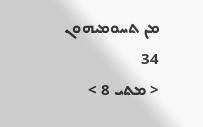ܡܢ ܬܚܘܡܝܗܘܢ 34
< ܡܬܝ 8 >